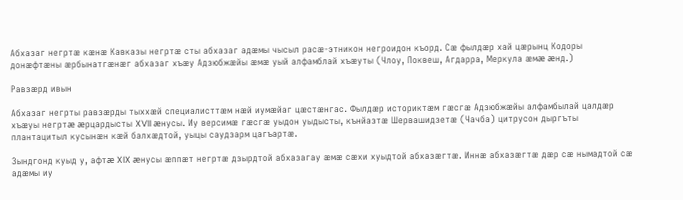Абхазаг негртæ кæнæ Кавказы негртæ сты абхазаг адæмы чысыл расæ-этникон негроидон къорд. Сæ фылдæр хай цæрынц Кодоры донæфтæны æрбынатгæнæг абхазаг хъæу Адзюбжæйы æмæ уый алфамблай хъæуты (Члоу, Поквеш, Агдарра, Меркула æмæ æнд.)

Равзæрд ивын

Абхазаг негрты равзæрды тыххæй специалисттæм нæй иумæйаг цæстæнгас. Фылдæр историктæм гæсгæ Адзюбжæйы алфамбылай цалдæр хъæуы негртæ æрцардысты XVII æнусы. Иу версимæ гæсгæ уыдон уыдысты, кънйазтæ Шервашидзетæ (Чачба) цитрусон дыргъты плантацитыл кусынæн кæй балхæдтой, уыцы саудзарм цагъартæ.

Зындгонд куыд у, афтæ XIX æнусы æппæт негртæ дзырдтой абхазагау æмæ сæхи хуыдтой абхазæгтæ. Иннæ абхазæгтæ дæр сæ нымадтой сæ адæмы иу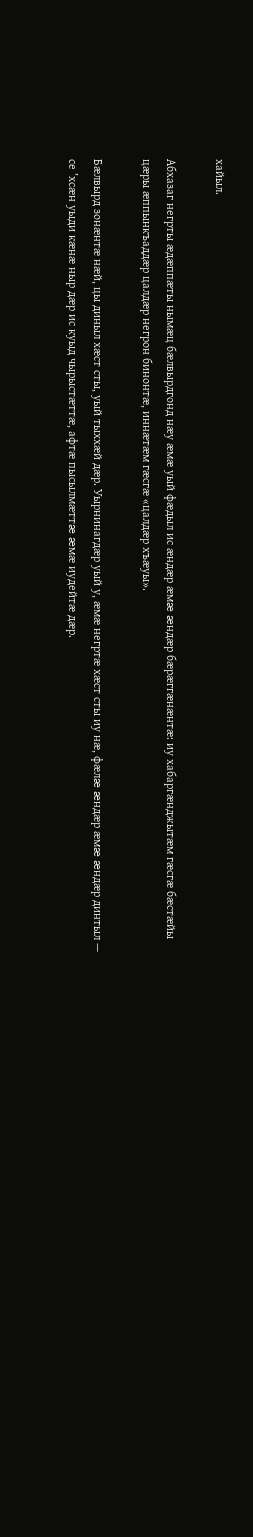хайыл.

Абхазаг негрты æдæппæты нымæц бæлвырдгонд нæу æмæ уый фæдыл ис æндæр æмæ æндæр бæрæггæнæнтæ: иу хабаргæнджытæм гæсгæ бæстæйы цæры æппынкъаддæр цалдæр негрон бинонтæ, иннæтæм гæсгæ «цалдæр хъæуы».

Бæлвырд зонæнтæ нæй, цы диныл хæст сты, уый тыххæй дæр. Уырнинагдæр уый у, æмæ негртæ хæст сты иу нæ, фæлæ æндæр æмæ æндæр динтыл — се ’хсæн уыди кæнæ ныр дæр ис куыд чырыстæттæ, афтæ пысылмæттæ æмæ иудейтæ дæр.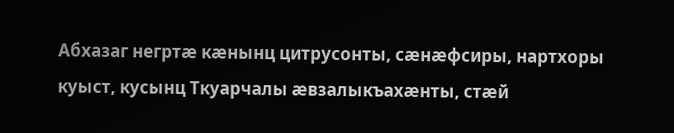Абхазаг негртæ кæнынц цитрусонты, сæнæфсиры, нартхоры куыст, кусынц Ткуарчалы æвзалыкъахæнты, стæй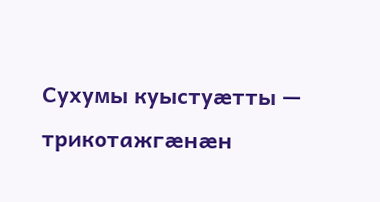Сухумы куыстуæтты — трикотажгæнæн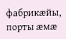фабрикæйы, порты æмæ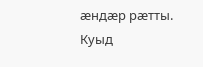æндæр рæтты. Куыд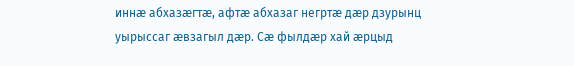иннæ абхазæгтæ, афтæ абхазаг негртæ дæр дзурынц уырыссаг æвзагыл дæр. Сæ фылдæр хай æрцыд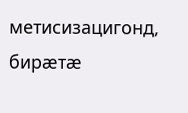метисизацигонд, бирæтæ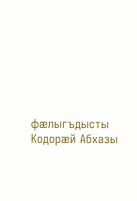фæлыгъдысты Кодорæй Абхазы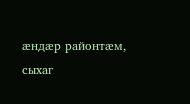æндæр районтæм, сыхаг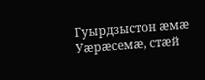Гуырдзыстон æмæ Уæрæсемæ, стæй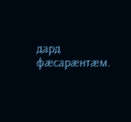дард фæсарæнтæм.